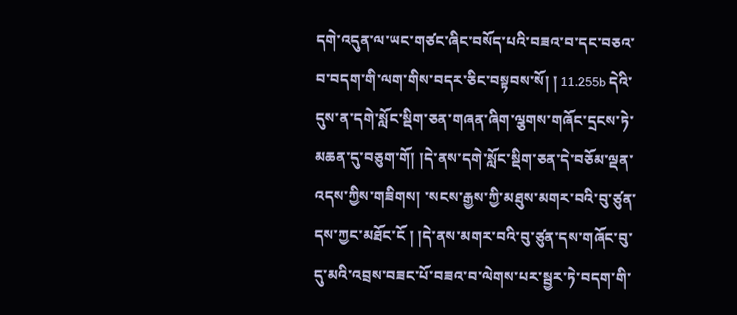དགེ་འདུན་ལ་ཡང་གཙང་ཞིང་བསོད་པའི་བཟའ་བ་དང་བཅའ་བ་བདག་གི་ལག་གིས་བདར་ཅིང་བསྟབས་སོ། ། 11.255b དེའི་དུས་ན་དགེ་སློང་སྡིག་ཅན་གཞན་ཞིག་ལྕགས་གཞོང་དྲངས་ཏེ་མཆན་དུ་བཅུག་གོ། །དེ་ནས་དགེ་སློང་སྡིག་ཅན་དེ་བཅོམ་ལྡན་འདས་ཀྱིས་གཟིགས། ་སངས་རྒྱས་ཀྱི་མཐུས་མགར་བའི་བུ་ཙུན་དས་ཀྱང་མཐོང་ངོ ། །དེ་ནས་མགར་བའི་བུ་ཙུན་དས་གཞོང་བུ་དུ་མའི་འབྲས་བཟང་པོ་བཟའ་བ་ལེགས་པར་སྦྱར་ཏེ་བདག་གི་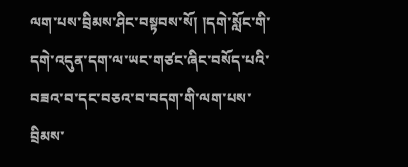ལག་པས་བྲིམས་ཤིང་བསྟབས་སོ། །དགེ་སློང་གི་དགེ་འདུན་དག་ལ་ཡང་གཙང་ཞིང་བསོད་པའི་བཟའ་བ་དང་བཅའ་བ་བདག་གི་ལག་པས་བྲིམས་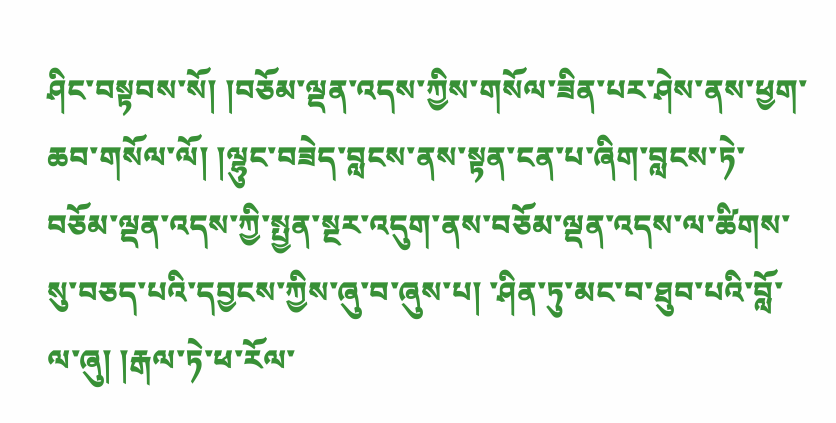ཤིང་བསྟབས་སོ། །བཅོམ་ལྡན་འདས་ཀྱིས་གསོལ་ཟིན་པར་ཤེས་ནས་ཕྱག་ཆབ་གསོལ་ལོ། །ལྷུང་བཟེད་བླངས་ནས་སྟན་ངན་པ་ཞིག་བླངས་ཏེ་བཅོམ་ལྡན་འདས་ཀྱི་སྤྱན་སྔར་འདུག་ནས་བཅོམ་ལྡན་འདས་ལ་ཚིགས་སུ་བཅད་པའི་དབྱངས་ཀྱིས་ཞུ་བ་ཞུས་པ། ་ཤིན་ཏུ་མང་བ་ཐུབ་པའི་བློ་ལ་ཞུ། །རྒལ་ཏེ་ཕ་རོལ་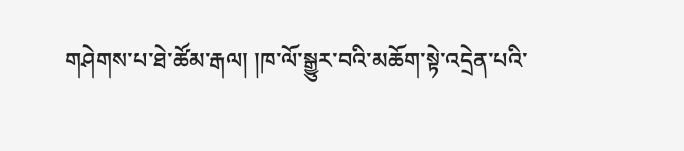གཤེགས་པ་ཐེ་ཚོམ་རྒལ། །ཁ་ལོ་སྒྱུར་བའི་མཆོག་སྟེ་འདྲེན་པའི་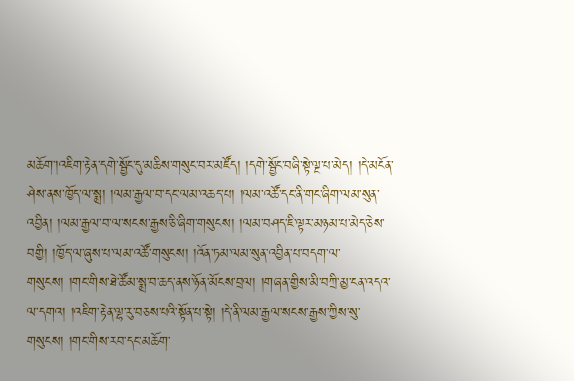མཆོག་།འཇིག་རྟེན་དགེ་སྦྱོང་དུ་མཆིས་གསུང་བར་མཛོད། །དགེ་སྦྱོང་བཞི་སྟེ་ལྔ་པ་མེད། །དེ་མངོན་ཤེས་ནས་ཁྱོད་ལ་སྨྲ། །ལམ་རྒྱལ་བ་དང་ལམ་འཆད་པ། །ལམ་འཚོ་དང་ནི་གང་ཞིག་ལམ་སུན་འབྱིན། །ལམ་རྒྱལ་བ་ལ་སངས་རྒྱས་ཅི་ཞིག་གསུངས། །ལམ་བཤད་ཇི་ལྟར་མཉམ་པ་མེད་ཅེས་བགྱི། །ཁྱོད་ལ་ཞུས་པ་ལམ་འཚོ་གསུངས། །འོན་ཏམ་ལམ་སུན་འབྱིན་པ་བདག་ལ་གསུངས། །གང་གིས་ཐེ་ཚོམ་སྨྲ་བ་ཆད་ནས་ཉོན་མོངས་བྲལ། །གཞན་གྱིས་མི་བཀྲི་མྱ་ངན་འདའ་ལ་དགའ། །འཇིག་རྟེན་ལྷ་རུ་བཅས་པའི་སྟོན་པ་སྟེ། །དེ་ནི་ལམ་རྒྱལ་སངས་རྒྱས་ཀྱིས་སུ་གསུངས། །གང་གིས་རབ་དང་མཆོག་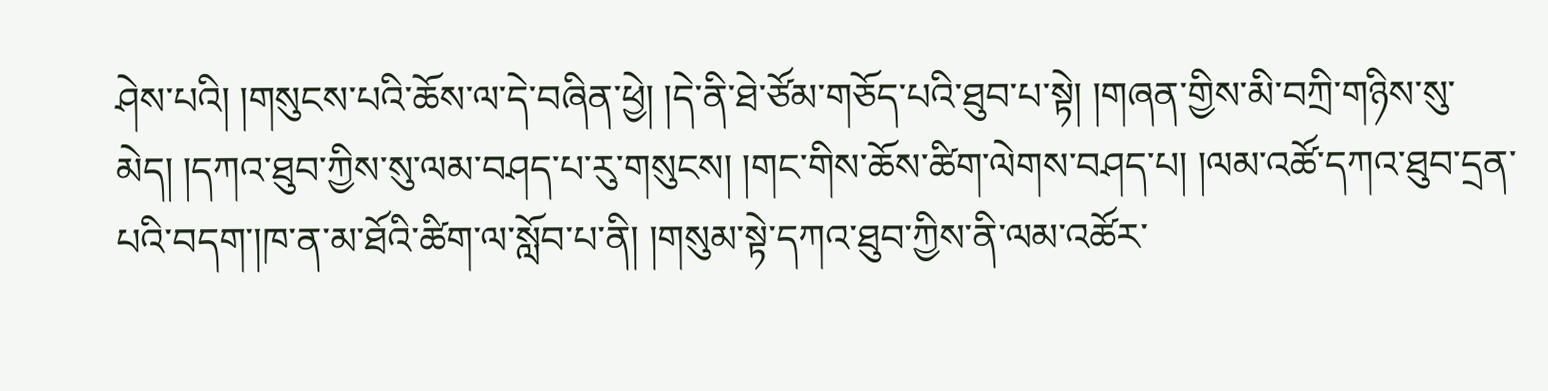ཤེས་པའི། །གསུངས་པའི་ཆོས་ལ་དེ་བཞིན་ཕྱེ། །དེ་ནི་ཐེ་ཙོམ་གཅོད་པའི་ཐུབ་པ་སྟེ། །གཞན་གྱིས་མི་བཀྲི་གཉིས་སུ་མེད། །དཀའ་ཐུབ་ཀྱིས་སུ་ལམ་བཤད་པ་རུ་གསུངས། །གང་གིས་ཆོས་ཚིག་ལེགས་བཤད་པ། །ལམ་འཚོ་དཀའ་ཐུབ་དྲན་པའི་བདག་།ཁ་ན་མ་ཐོའི་ཚིག་ལ་སློབ་པ་ནི། །གསུམ་སྟེ་དཀའ་ཐུབ་ཀྱིས་ནི་ལམ་འཚོར་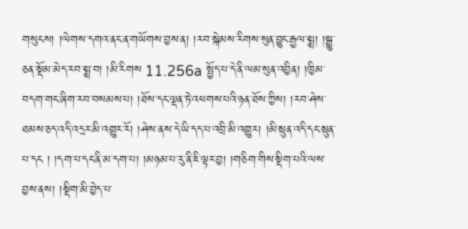གསུངས། །ལེགས་དགའ་ནང་ན་གཡོགས་བྱས་ན། །རབ་སྐེམས་རིགས་སུན་བྱུང་རྒྱལ་སྨྲ། །སྒྱུ་ཅན་སྡོམ་མེད་རབ་སྨྲ་བ། །མི་རིགས 11.256a སྤྱོད་པ་དེ་ནི་ལམ་སུན་འབྱིན། །ཁྱིམ་བདག་གང་ཞིག་རབ་བསམས་པ། །ཐོས་དང་ལྡན་ཏེ་འཕགས་པའི་ཉན་ཐོས་ཀྱིས། །རབ་ཤེས་ཐམས་ཅད་འདི་འདྲར་མི་འགྱུར་རོ། །ཤེས་ནས་དེ་ཡི་དད་པ་འབྲི་མི་འགྱུར། །མི་སྲུན་འདི་དང་སྲུན་པ་དང ། །དག་པ་དང་ནི་མ་དག་པ། །མཉམ་པ་རུ་ནི་ཇི་ལྟར་བྱ། །གཅིག་གིས་སྡིག་པའི་ལས་བྱས་ནས། །སྡིག་མི་བྱེད་པ་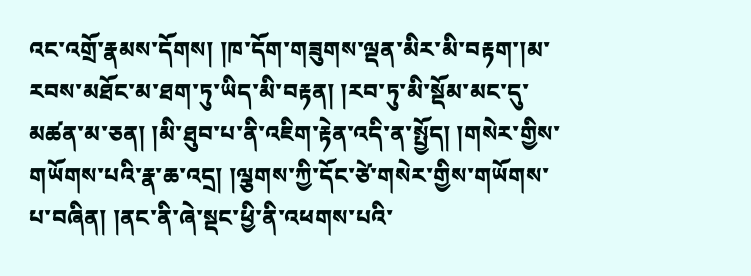འང་འགྲོ་རྣམས་དོགས། །ཁ་དོག་གཟུགས་ལྡན་མིར་མི་བརྟག་།མ་རབས་མཐོང་མ་ཐག་ཏུ་ཡིད་མི་བརྟན། །རབ་ཏུ་མི་སྡོམ་མང་དུ་མཚན་མ་ཅན། །མི་ཐུབ་པ་ནི་འཇིག་རྟེན་འདི་ན་སྤྱོད། །གསེར་གྱིས་གཡོགས་པའི་རྣ་ཆ་འདྲ། །ལྕགས་ཀྱི་དོང་ཙེ་གསེར་གྱིས་གཡོགས་པ་བཞིན། །ནང་ནི་ཞེ་སྡང་ཕྱི་ནི་འཕགས་པའི་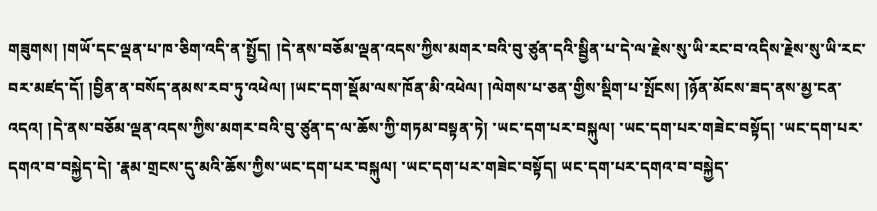གཟུགས། །གཡོ་དང་ལྡན་པ་ཁ་ཅིག་འདི་ན་སྤྱོད། །དེ་ནས་བཅོམ་ལྡན་འདས་ཀྱིས་མགར་བའི་བུ་ཙུན་དའི་སྦྱིན་པ་དེ་ལ་རྗེས་སུ་ཡི་རང་བ་འདིས་རྗེས་སུ་ཡི་རང་བར་མཛད་དོ། །བྱིན་ན་བསོད་ནམས་རབ་ཏུ་འཕེལ། །ཡང་དག་སྡོམ་ལས་ཁོན་མི་འཕེལ། །ལེགས་པ་ཅན་གྱིས་སྡིག་པ་སྤོངས། །ཉོན་མོངས་ཟད་ནས་མྱ་ངན་འདའ། །དེ་ནས་བཅོམ་ལྡན་འདས་ཀྱིས་མགར་བའི་བུ་ཙུན་ད་ལ་ཆོས་ཀྱི་གཏམ་བསྟན་ཏེ། ་ཡང་དག་པར་བསྐུལ། ་ཡང་དག་པར་གཟེང་བསྟོད། ་ཡང་དག་པར་དགའ་བ་བསྐྱེད་དེ། ་རྣམ་གྲངས་དུ་མའི་ཆོས་ཀྱིས་ཡང་དག་པར་བསྐུལ། ་ཡང་དག་པར་གཟེང་བསྟོད། ཡང་དག་པར་དགའ་བ་བསྐྱེད་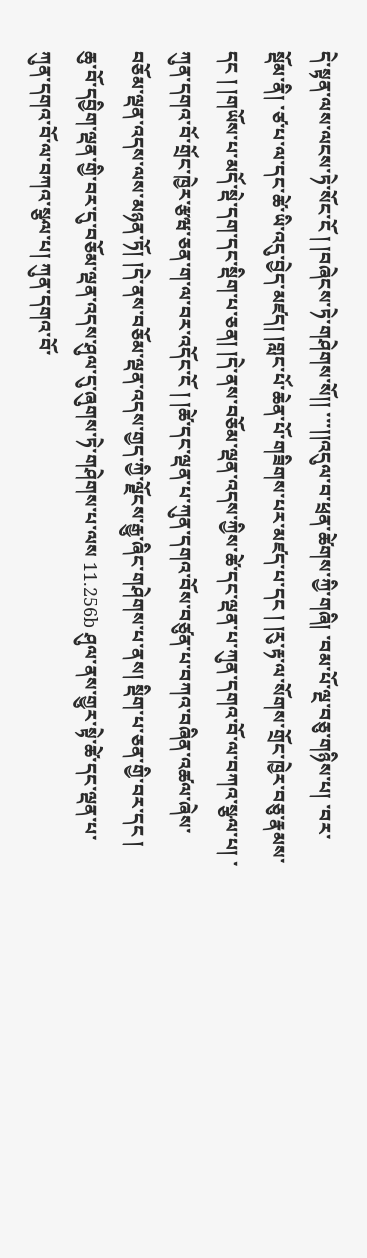དེ་སྟན་ལས་ལངས་ཏེ་སོང་ངོ ། །བཞེངས་ཏེ་གཤེགས་སོ།། ་་་།།འདུལ་བ་ཕྲན་ཚེགས་ཀྱི་གཞི། ་བམ་པོ་ལྔ་བཅུ་གཉིས་པ། ་བར་སྡོམ་ནི། ་ཙ་པ་ལ་དང་ཚེ་ཡི་འདུ་བྱེད་མཛད། །གླང་པོ་ཆེན་པོ་གཟིགས་པར་མཛད་པ་དང ། །རུ་རྟ་ལ་སོགས་གྲོང་ཁྱེར་བཅུ་རྣམས་དང ། །གཡོས་པ་མདོ་སྡེ་དག་དང་སྡིག་པ་ཅན། །དེ་ནས་བཅོམ་ལྡན་འདས་ཀྱིས་ཚེ་དང་ལྡན་པ་ཀུན་དགའ་བོ་ལ་བཀའ་སྩལ་པ། ་ཀུན་དགའ་བོ་གྲོང་ཁྱེར་རྩཝ་ཅན་ག་ལ་བར་འདོང་ངོ ། །ཚེ་དང་ལྡན་པ་ཀུན་དགའ་བོས་བཙུན་པ་བཀའ་བཞིན་འཚལ་ཞེས་བཅོམ་ལྡན་འདས་ལས་མཉན་ཏོ། །དེ་ནས་བཅོམ་ལྡན་འདས་གྱད་ཀྱི་ལྗོངས་རྒྱུ་ཞིང་གཤེགས་པ་ནས། སྡིག་པ་ཅན་གྱི་བར་དང ། ཆུ་བོ་དབྱིག་ལྡན་གྱི་བར་དུ་བཅོམ་ལྡན་འདས་ཤུལ་དུ་ཞུགས་ཏེ་གཤེགས་པ་ལས 11.256b ཤུལ་ནས་གྱུར་སྟེ་ཚེ་དང་ལྡན་པ་ཀུན་དགའ་བོ་ལ་བཀའ་སྩལ་པ། ཀུན་དགའ་བོ་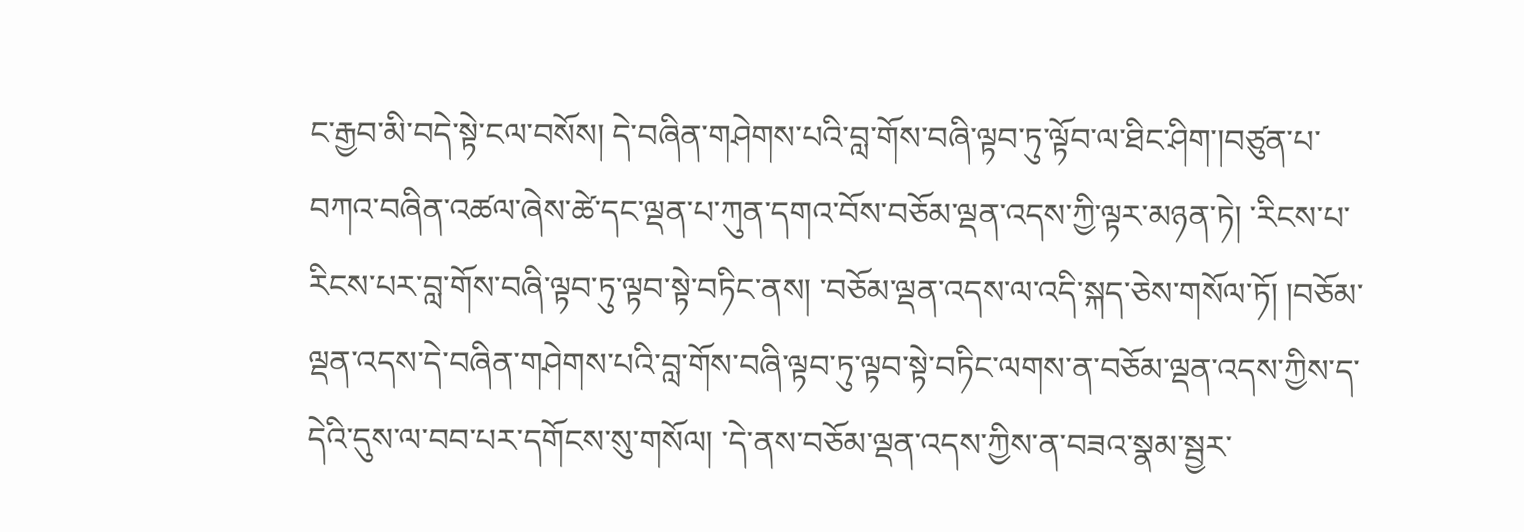ང་རྒྱབ་མི་བདེ་སྟེ་ངལ་བསོས། དེ་བཞིན་གཤེགས་པའི་བླ་གོས་བཞི་ལྟབ་ཏུ་ལྟོབ་ལ་ཐིང་ཤིག་།བཙུན་པ་བཀའ་བཞིན་འཚལ་ཞེས་ཚེ་དང་ལྡན་པ་ཀུན་དགའ་བོས་བཅོམ་ལྡན་འདས་ཀྱི་ལྟར་མཉན་ཏེ། ་རིངས་པ་རིངས་པར་བླ་གོས་བཞི་ལྟབ་ཏུ་ལྟབ་སྟེ་བཏིང་ནས། ་བཅོམ་ལྡན་འདས་ལ་འདི་སྐད་ཅེས་གསོལ་ཏོ། །བཅོམ་ལྡན་འདས་དེ་བཞིན་གཤེགས་པའི་བླ་གོས་བཞི་ལྟབ་ཏུ་ལྟབ་སྟེ་བཏིང་ལགས་ན་བཅོམ་ལྡན་འདས་ཀྱིས་ད་དེའི་དུས་ལ་བབ་པར་དགོངས་སུ་གསོལ། ་དེ་ནས་བཅོམ་ལྡན་འདས་ཀྱིས་ན་བཟའ་སྣམ་སྦྱར་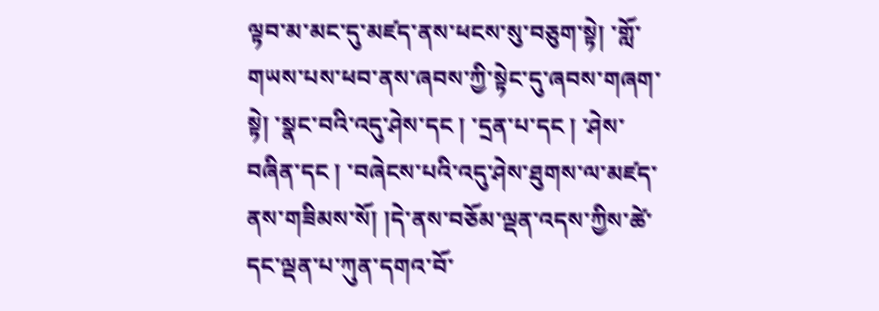ལྟབ་མ་མང་དུ་མཛད་ནས་ཕངས་སུ་བཅུག་སྟེ། ་གློ་གཡས་པས་ཕབ་ནས་ཞབས་ཀྱི་སྟེང་དུ་ཞབས་གཞག་སྟེ། ་སྣང་བའི་འདུ་ཤེས་དང ། ་དྲན་པ་དང ། ་ཤེས་བཞིན་དང ། ་བཞེངས་པའི་འདུ་ཤེས་ཐུགས་ལ་མཛད་ནས་གཟིམས་སོ། །དེ་ནས་བཅོམ་ལྡན་འདས་ཀྱིས་ཚེ་དང་ལྡན་པ་ཀུན་དགའ་བོ་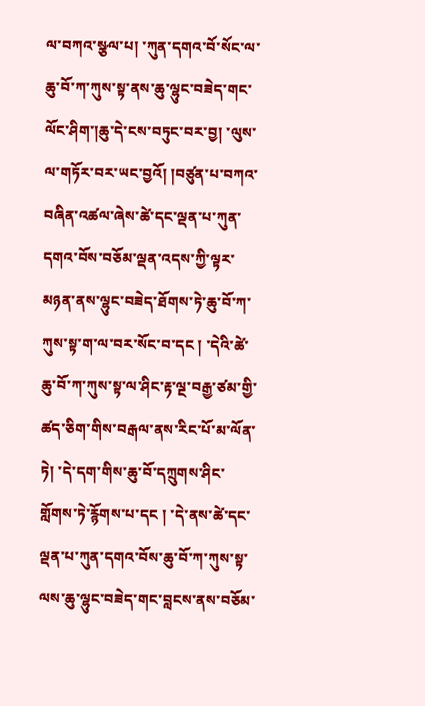ལ་བཀའ་སྩལ་པ། ་ཀུན་དགའ་བོ་སོང་ལ་ཆུ་བོ་ཀ་ཀུས་སྟ་ནས་ཆུ་ལྷུང་བཟེད་གང་ལོང་ཤིག་།ཆུ་དེ་ངས་བཏུང་བར་བྱ། ་ལུས་ལ་གཏོར་བར་ཡང་བྱའོ། །བཙུན་པ་བཀའ་བཞིན་འཚལ་ཞེས་ཚེ་དང་ལྡན་པ་ཀུན་དགའ་བོས་བཅོམ་ལྡན་འདས་ཀྱི་ལྟར་མཉན་ནས་ལྷུང་བཟེད་ཐོགས་ཏེ་ཆུ་བོ་ཀ་ཀུས་སྟ་ག་ལ་བར་སོང་བ་དང ། ་དེའི་ཚེ་ཆུ་བོ་ཀ་ཀུས་སྟ་ལ་ཤིང་རྟ་ལྔ་བརྒྱ་ཙམ་གྱི་ཚད་ཅིག་གིས་བརྒལ་ནས་རིང་པོ་མ་ལོན་ཏེ། ་དེ་དག་གིས་ཆུ་བོ་དཀྲུགས་ཤིང་གློགས་ཏེ་རྙོགས་པ་དང ། ་དེ་ནས་ཚེ་དང་ལྡན་པ་ཀུན་དགའ་བོས་ཆུ་བོ་ཀ་ཀུས་སྟ་ལས་ཆུ་ལྷུང་བཟེད་གང་བླངས་ནས་བཅོམ་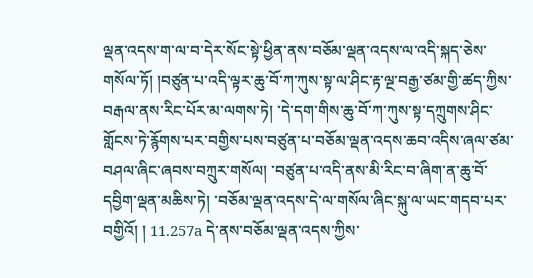ལྡན་འདས་ག་ལ་བ་དེར་སོང་སྟེ་ཕྱིན་ནས་བཅོམ་ལྡན་འདས་ལ་འདི་སྐད་ཅེས་གསོལ་ཏོ། །བཙུན་པ་འདི་ལྟར་ཆུ་བོ་ཀ་ཀུས་སྟ་ལ་ཤིང་རྟ་ལྔ་བརྒྱ་ཙམ་གྱི་ཚད་ཀྱིས་བརྒལ་ནས་རིང་པོར་མ་ལགས་ཏེ། ་དེ་དག་གིས་ཆུ་བོ་ཀ་ཀུས་སྟ་དཀྲུགས་ཤིང་གློངས་ཏེ་རྙོགས་པར་བགྱིས་པས་བཙུན་པ་བཅོམ་ལྡན་འདས་ཆབ་འདིས་ཞལ་ཙམ་བཤལ་ཞིང་ཞབས་བཀྲུར་གསོལ། ་བཙུན་པ་འདི་ནས་མི་རིང་བ་ཞིག་ན་ཆུ་བོ་དབྱིག་ལྡན་མཆིས་ཏེ། ་བཅོམ་ལྡན་འདས་དེ་ལ་གསོལ་ཞིང་སྐུ་ལ་ཡང་གདབ་པར་བགྱིའོ། ། 11.257a དེ་ནས་བཅོམ་ལྡན་འདས་ཀྱིས་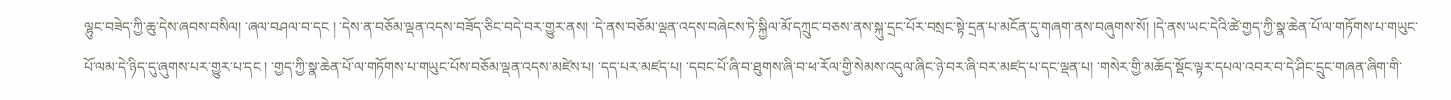ལྷུང་བཟེད་ཀྱི་ཆུ་དེས་ཞབས་བསིལ། ་ཞལ་བཤལ་བ་དང ། ་དེས་ན་བཅོམ་ལྡན་འདས་བཟོད་ཅིང་བདེ་བར་གྱུར་ནས། ་དེ་ནས་བཅོམ་ལྡན་འདས་བཞེངས་ཏེ་སྐྱིལ་མོ་དཀྲུང་བཅས་ནས་སྐུ་དྲང་པོར་བསྲང་སྟེ་དྲན་པ་མངོན་དུ་གཞག་ནས་བཞུགས་སོ། །དེ་ནས་ཡང་དེའི་ཚེ་གྱད་ཀྱི་སྣ་ཆེན་པོ་ལ་གཏོགས་པ་གཡུང་པོ་ལམ་དེ་ཉིད་དུ་ཞུགས་པར་གྱུར་པ་དང ། ་གྱད་ཀྱི་སྣ་ཆེན་པོ་ལ་གཏོགས་པ་གཡུང་པོས་བཅོམ་ལྡན་འདས་མཛེས་པ། ་དད་པར་མཛད་པ། ་དབང་པོ་ཞི་བ་ཐུགས་ཞི་བ་ཕ་རོལ་གྱི་སེམས་འདུལ་ཞིང་ཉེ་བར་ཞི་བར་མཛད་པ་དང་ལྡན་པ། ་གསེར་གྱི་མཆོད་སྡོང་ལྟར་དཔལ་འབར་བ་དེ་ཤིང་དྲུང་གཞན་ཞིག་གི་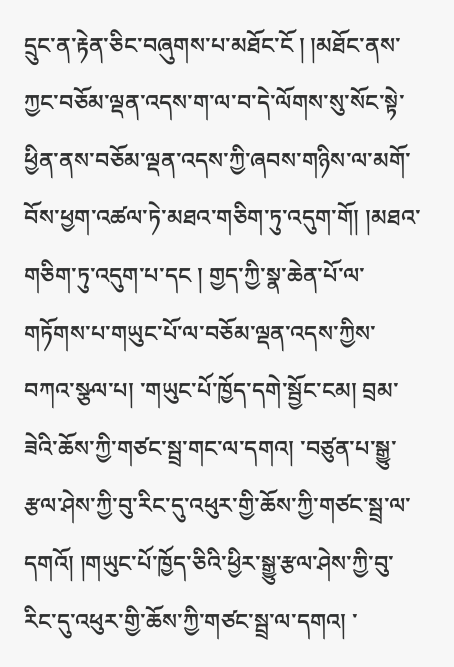དྲུང་ན་རྟེན་ཅིང་བཞུགས་པ་མཐོང་ངོ ། །མཐོང་ནས་ཀྱང་བཅོམ་ལྡན་འདས་ག་ལ་བ་དེ་ལོགས་སུ་སོང་སྟེ་ཕྱིན་ནས་བཅོམ་ལྡན་འདས་ཀྱི་ཞབས་གཉིས་ལ་མགོ་བོས་ཕྱག་འཚལ་ཏེ་མཐའ་གཅིག་ཏུ་འདུག་གོ། །མཐའ་གཅིག་ཏུ་འདུག་པ་དང ། གྱད་ཀྱི་སྣ་ཆེན་པོ་ལ་གཏོགས་པ་གཡུང་པོ་ལ་བཅོམ་ལྡན་འདས་ཀྱིས་བཀའ་སྩལ་པ། ་གཡུང་པོ་ཁྱོད་དགེ་སྦྱོང་ངམ། བྲམ་ཟེའི་ཆོས་ཀྱི་གཙང་སྦྲ་གང་ལ་དགའ། ་བཙུན་པ་སྒྱུ་རྩལ་ཤེས་ཀྱི་བུ་རིང་དུ་འཕུར་གྱི་ཆོས་ཀྱི་གཙང་སྦྲ་ལ་དགའོ། །གཡུང་པོ་ཁྱོད་ཅིའི་ཕྱིར་སྒྱུ་རྩལ་ཤེས་ཀྱི་བུ་རིང་དུ་འཕུར་གྱི་ཆོས་ཀྱི་གཙང་སྦྲ་ལ་དགའ། ་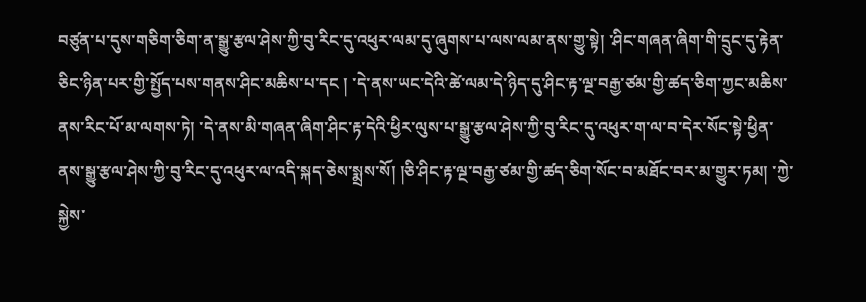བཙུན་པ་དུས་གཅིག་ཅིག་ན་སྒྱུ་རྩལ་ཤེས་ཀྱི་བུ་རིང་དུ་འཕུར་ལམ་དུ་ཞུགས་པ་ལས་ལམ་ནས་གྱུ་སྟེ། ་ཤིང་གཞན་ཞིག་གི་དྲུང་དུ་རྟེན་ཅིང་ཉིན་པར་གྱི་སྤྱོད་པས་གནས་ཤིང་མཆིས་པ་དང ། ་དེ་ནས་ཡང་དེའི་ཚེ་ལམ་དེ་ཉིད་དུ་ཤིང་རྟ་ལྔ་བརྒྱ་ཙམ་གྱི་ཚད་ཅིག་ཀྱང་མཆིས་ནས་རིང་པོ་མ་ལགས་ཏེ། ་དེ་ནས་མི་གཞན་ཞིག་ཤིང་རྟ་དེའི་ཕྱིར་ལུས་པ་སྒྱུ་རྩལ་ཤེས་ཀྱི་བུ་རིང་དུ་འཕུར་ག་ལ་བ་དེར་སོང་སྟེ་ཕྱིན་ནས་སྒྱུ་རྩལ་ཤེས་ཀྱི་བུ་རིང་དུ་འཕུར་ལ་འདི་སྐད་ཅེས་སྨྲས་སོ། །ཅི་ཤིང་རྟ་ལྔ་བརྒྱ་ཙམ་གྱི་ཚད་ཅིག་སོང་བ་མཐོང་བར་མ་གྱུར་ཏམ། ་ཀྱེ་སྐྱེས་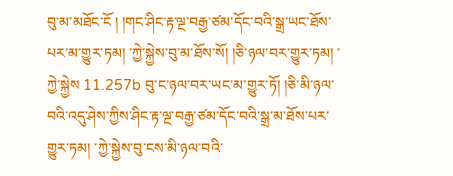བུ་མ་མཐོང་ངོ ། །གང་ཤིང་རྟ་ལྔ་བརྒྱ་ཙམ་དོང་བའི་སྒྲ་ཡང་ཐོས་པར་མ་གྱུར་ཏམ། ་ཀྱེ་སྐྱེས་བུ་མ་ཐོས་སོ། །ཅི་ཉལ་བར་གྱུར་ཏམ། ་ཀྱེ་སྐྱེས 11.257b བུ་ང་ཉལ་བར་ཡང་མ་གྱུར་ཏོ། །ཅི་མི་ཉལ་བའི་འདུ་ཤེས་ཀྱིས་ཤིང་རྟ་ལྔ་བརྒྱ་ཙམ་དོང་བའི་སྒྲ་མ་ཐོས་པར་གྱུར་ཏམ། ་ཀྱེ་སྐྱེས་བུ་ངས་མི་ཉལ་བའི་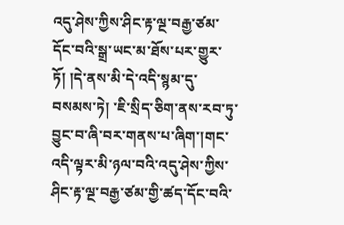འདུ་ཤེས་ཀྱིས་ཤིང་རྟ་ལྔ་བརྒྱ་ཙམ་དོང་བའི་སྒྲ་ཡང་མ་ཐོས་པར་གྱུར་ཏོ། །དེ་ནས་མི་དེ་འདི་སྙམ་དུ་བསམས་ཏེ། ་ཇི་སྲིད་ཅིག་ནས་རབ་ཏུ་བྱུང་བ་ཞི་བར་གནས་པ་ཞིག་།གང་འདི་ལྟར་མི་ཉལ་བའི་འདུ་ཤེས་ཀྱིས་ཤིང་རྟ་ལྔ་བརྒྱ་ཙམ་གྱི་ཚད་དོང་བའི་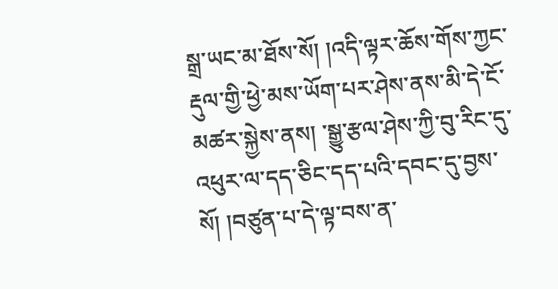སྒྲ་ཡང་མ་ཐོས་སོ། །འདི་ལྟར་ཆོས་གོས་ཀྱང་རྡུལ་གྱི་ཕྱེ་མས་ཡོག་པར་ཤེས་ནས་མི་དེ་ངོ་མཚར་སྐྱེས་ནས། ་སྒྱུ་རྩལ་ཤེས་ཀྱི་བུ་རིང་དུ་འཕུར་ལ་དད་ཅིང་དད་པའི་དབང་དུ་བྱས་སོ། །བཙུན་པ་དེ་ལྟ་བས་ན་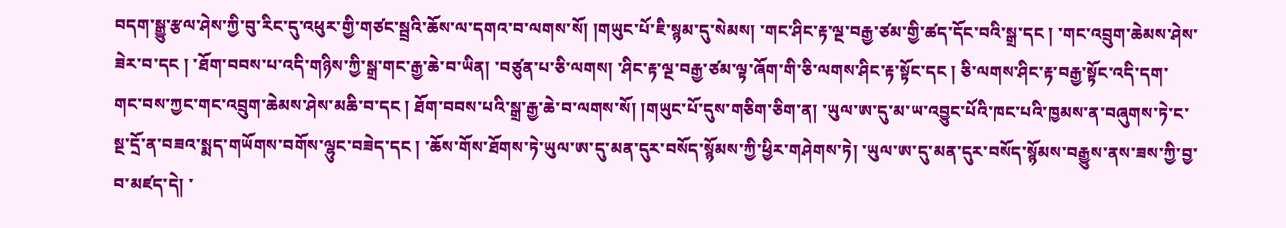བདག་སྒྱུ་རྩལ་ཤེས་ཀྱི་བུ་རིང་དུ་འཕུར་གྱི་གཙང་སྦྲའི་ཆོས་ལ་དགའ་བ་ལགས་སོ། །གཡུང་པོ་ཇི་སྙམ་དུ་སེམས། ་གང་ཤིང་རྟ་ལྔ་བརྒྱ་ཙམ་གྱི་ཚད་དོང་བའི་སྒྲ་དང ། ་གང་འབྲུག་ཆེམས་ཤེས་ཟེར་བ་དང ། ་ཐོག་བབས་པ་འདི་གཉིས་ཀྱི་སྒྲ་གང་རྒྱ་ཆེ་བ་ཡིན། ་བཙུན་པ་ཅི་ལགས། ་ཤིང་རྟ་ལྔ་བརྒྱ་ཙམ་ལྟ་ཞོག་གི་ཅི་ལགས་ཤིང་རྟ་སྟོང་དང ། ཅི་ལགས་ཤིང་རྟ་བརྒྱ་སྟོང་འདི་དག་གང་བས་ཀྱང་གང་འབྲུག་ཆེམས་ཤེས་མཆི་བ་དང ། ཐོག་བབས་པའི་སྒྲ་རྒྱ་ཆེ་བ་ལགས་སོ། །གཡུང་པོ་དུས་གཅིག་ཅིག་ན། ་ཡུལ་ཨ་དུ་མ་ཡ་འབྱུང་པོའི་ཁང་པའི་ཁྱམས་ན་བཞུགས་ཏེ་ང་སྔ་དྲོ་ན་བཟའ་སྨད་གཡོགས་བགོས་ལྷུང་བཟེད་དང ། ་ཆོས་གོས་ཐོགས་ཏེ་ཡུལ་ཨ་དུ་མན་དུར་བསོད་སྙོམས་ཀྱི་ཕྱིར་གཤེགས་ཏེ། ་ཡུལ་ཨ་དུ་མན་དུར་བསོད་སྙོམས་བརྒྱུས་ནས་ཟས་ཀྱི་བྱ་བ་མཛད་དེ། ་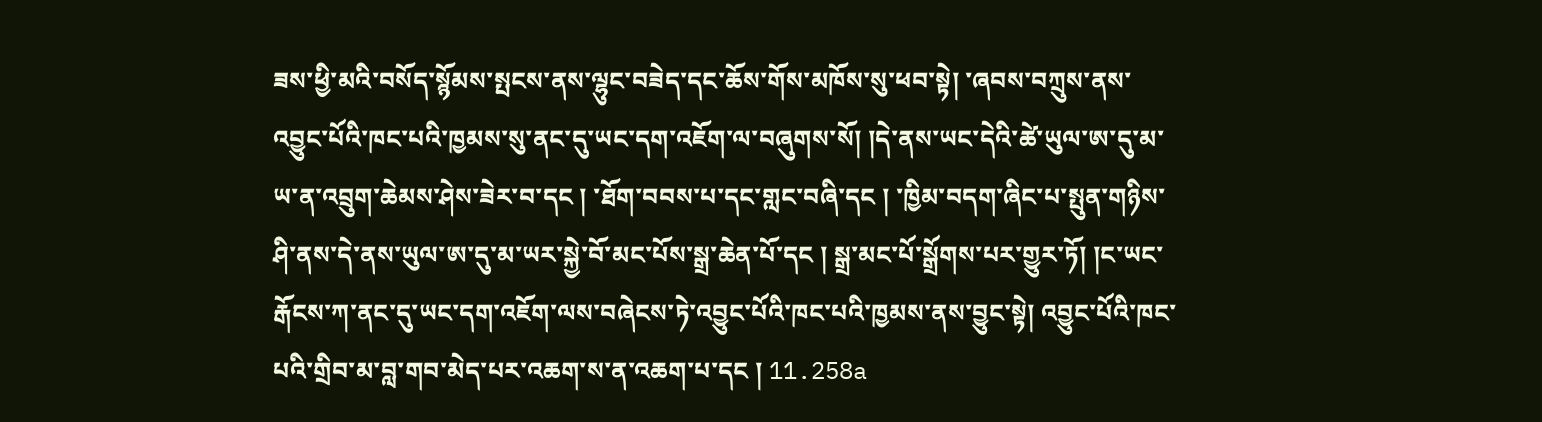ཟས་ཕྱི་མའི་བསོད་སྙོམས་སྤངས་ནས་ལྷུང་བཟེད་དང་ཆོས་གོས་མཁོས་སུ་ཕབ་སྟེ། ་ཞབས་བཀྲུས་ནས་འབྱུང་པོའི་ཁང་པའི་ཁྱམས་སུ་ནང་དུ་ཡང་དག་འཇོག་ལ་བཞུགས་སོ། །དེ་ནས་ཡང་དེའི་ཚེ་ཡུལ་ཨ་དུ་མ་ཡ་ན་འབྲུག་ཆེམས་ཤེས་ཟེར་བ་དང ། ་ཐོག་བབས་པ་དང་གླང་བཞི་དང ། ་ཁྱིམ་བདག་ཞིང་པ་སྤུན་གཉིས་ཤི་ནས་དེ་ནས་ཡུལ་ཨ་དུ་མ་ཡར་སྐྱེ་བོ་མང་པོས་སྒྲ་ཆེན་པོ་དང ། སྒྲ་མང་པོ་སྒྲོགས་པར་གྱུར་ཏོ། །ང་ཡང་རྒོངས་ཀ་ནང་དུ་ཡང་དག་འཇོག་ལས་བཞེངས་ཏེ་འབྱུང་པོའི་ཁང་པའི་ཁྱམས་ནས་བྱུང་སྟེ། འབྱུང་པོའི་ཁང་པའི་གྲིབ་མ་བླ་གབ་མེད་པར་འཆག་ས་ན་འཆག་པ་དང ། 11.258a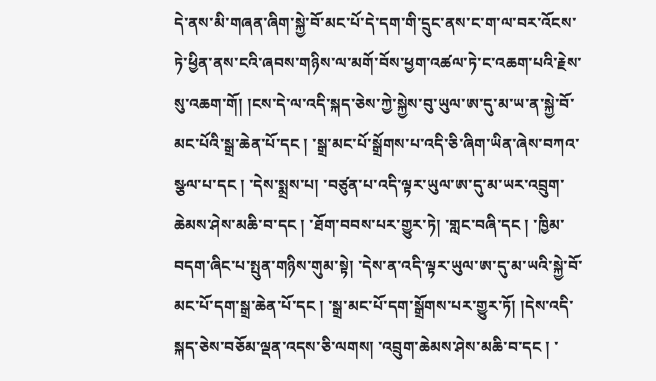དེ་ནས་མི་གཞན་ཞིག་སྐྱེ་བོ་མང་པོ་དེ་དག་གི་དྲུང་ནས་ང་ག་ལ་བར་འོངས་ཏེ་ཕྱིན་ནས་ངའི་ཞབས་གཉིས་ལ་མགོ་བོས་ཕྱག་འཚལ་ཏེ་ང་འཆག་པའི་རྗེས་སུ་འཆག་གོ། །ངས་དེ་ལ་འདི་སྐད་ཅེས་ཀྱེ་སྐྱེས་བུ་ཡུལ་ཨ་དུ་མ་ཡ་ན་སྐྱེ་བོ་མང་པོའི་སྒྲ་ཆེན་པོ་དང ། ་སྒྲ་མང་པོ་སྒྲོགས་པ་འདི་ཅི་ཞིག་ཡིན་ཞེས་བཀའ་སྩལ་པ་དང ། ་དེས་སྨྲས་པ། ་བཙུན་པ་འདི་ལྟར་ཡུལ་ཨ་དུ་མ་ཡར་འབྲུག་ཆེམས་ཤེས་མཆི་བ་དང ། ་ཐོག་བབས་པར་གྱུར་ཏེ། ་གླང་བཞི་དང ། ་ཁྱིམ་བདག་ཞིང་པ་སྤུན་གཉིས་གུམ་སྟེ། ་དེས་ན་འདི་ལྟར་ཡུལ་ཨ་དུ་མ་ཡའི་སྐྱེ་བོ་མང་པོ་དག་སྒྲ་ཆེན་པོ་དང ། ་སྒྲ་མང་པོ་དག་སྒྲོགས་པར་གྱུར་ཏོ། །དེས་འདི་སྐད་ཅེས་བཅོམ་ལྡན་འདས་ཅི་ལགས། ་འབྲུག་ཆེམས་ཤེས་མཆི་བ་དང ། ་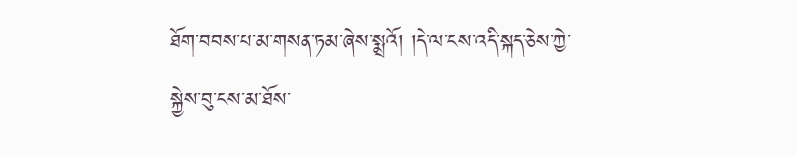ཐོག་བབས་པ་མ་གསན་ཏམ་ཞེས་སྨྲའོ། །དེ་ལ་ངས་འདི་སྐད་ཅེས་ཀྱེ་སྐྱེས་བུ་ངས་མ་ཐོས་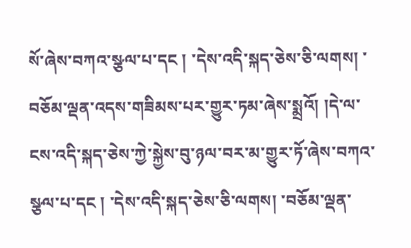སོ་ཞེས་བཀའ་སྩལ་པ་དང ། ་དེས་འདི་སྐད་ཅེས་ཅི་ལགས། ་བཅོམ་ལྡན་འདས་གཟིམས་པར་གྱུར་ཏམ་ཞེས་སྨྲའོ། །དེ་ལ་ངས་འདི་སྐད་ཅེས་ཀྱེ་སྐྱེས་བུ་ཉལ་བར་མ་གྱུར་ཏོ་ཞེས་བཀའ་སྩལ་པ་དང ། ་དེས་འདི་སྐད་ཅེས་ཅི་ལགས། ་བཅོམ་ལྡན་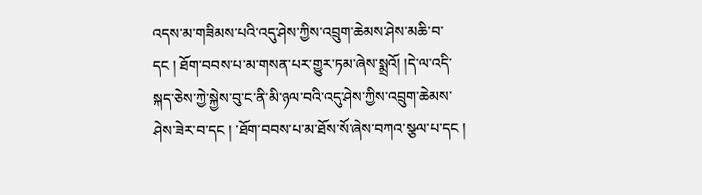འདས་མ་གཟིམས་པའི་འདུ་ཤེས་ཀྱིས་འབྲུག་ཆེམས་ཤེས་མཆི་བ་དང ། ཐོག་བབས་པ་མ་གསན་པར་གྱུར་ཏམ་ཞེས་སྨྲའོ། །དེ་ལ་འདི་སྐད་ཅེས་ཀྱེ་སྐྱེས་བུ་ང་ནི་མི་ཉལ་བའི་འདུ་ཤེས་ཀྱིས་འབྲུག་ཆེམས་ཤེས་ཟེར་བ་དང ། ་ཐོག་བབས་པ་མ་ཐོས་སོ་ཞེས་བཀའ་སྩལ་པ་དང །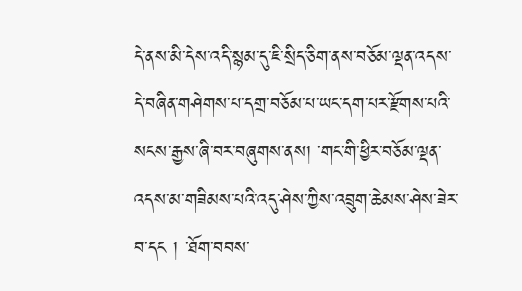དེ་ནས་མི་དེས་འདི་སྙམ་དུ་ཇི་སྲིད་ཅིག་ནས་བཅོམ་ལྡན་འདས་དེ་བཞིན་གཤེགས་པ་དགྲ་བཅོམ་པ་ཡང་དག་པར་རྫོགས་པའི་སངས་རྒྱས་ཞི་བར་བཞུགས་ནས། ་གང་གི་ཕྱིར་བཅོམ་ལྡན་འདས་མ་གཟིམས་པའི་འདུ་ཤེས་ཀྱིས་འབྲུག་ཆེམས་ཤེས་ཟེར་བ་དང ། ་ཐོག་བབས་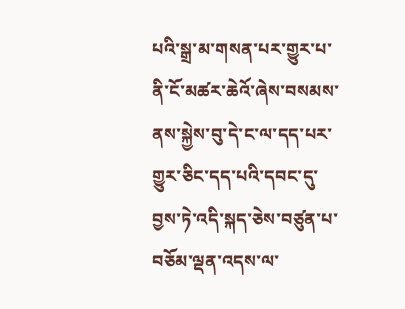པའི་སྒྲ་མ་གསན་པར་གྱུར་པ་ནི་ངོ་མཚར་ཆེའོ་ཞེས་བསམས་ནས་སྐྱེས་བུ་དེ་ང་ལ་དད་པར་གྱུར་ཅིང་དད་པའི་དབང་དུ་བྱས་ཏེ་འདི་སྐད་ཅེས་བཙུན་པ་བཅོམ་ལྡན་འདས་ལ་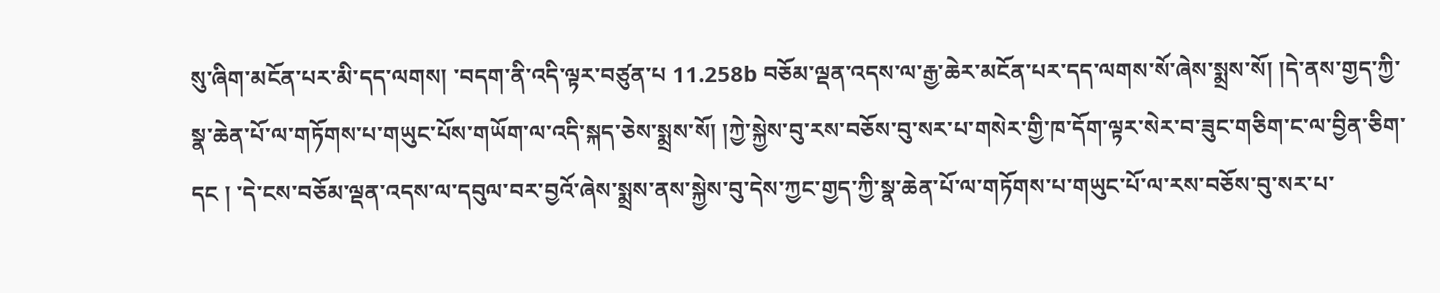སུ་ཞིག་མངོན་པར་མི་དད་ལགས། ་བདག་ནི་འདི་ལྟར་བཙུན་པ 11.258b བཅོམ་ལྡན་འདས་ལ་རྒྱ་ཆེར་མངོན་པར་དད་ལགས་སོ་ཞེས་སྨྲས་སོ། །དེ་ནས་གྱད་ཀྱི་སྣ་ཆེན་པོ་ལ་གཏོགས་པ་གཡུང་པོས་གཡོག་ལ་འདི་སྐད་ཅེས་སྨྲས་སོ། །ཀྱེ་སྐྱེས་བུ་རས་བཅོས་བུ་སར་པ་གསེར་གྱི་ཁ་དོག་ལྟར་སེར་བ་ཟུང་གཅིག་ང་ལ་བྱིན་ཅིག་དང ། ་དེ་ངས་བཅོམ་ལྡན་འདས་ལ་དབུལ་བར་བྱའོ་ཞེས་སྨྲས་ནས་སྐྱེས་བུ་དེས་ཀྱང་གྱད་ཀྱི་སྣ་ཆེན་པོ་ལ་གཏོགས་པ་གཡུང་པོ་ལ་རས་བཅོས་བུ་སར་པ་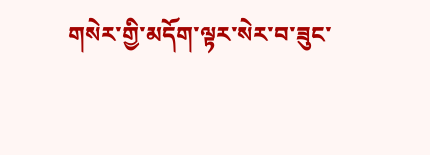གསེར་གྱི་མདོག་ལྟར་སེར་བ་ཟུང་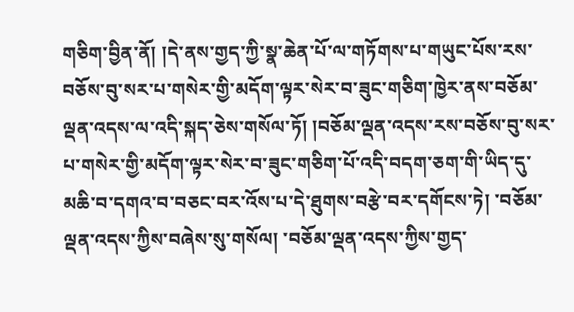གཅིག་བྱིན་ནོ། །དེ་ནས་གྱད་ཀྱི་སྣ་ཆེན་པོ་ལ་གཏོགས་པ་གཡུང་པོས་རས་བཅོས་བུ་སར་པ་གསེར་གྱི་མདོག་ལྟར་སེར་བ་ཟུང་གཅིག་ཁྱེར་ནས་བཅོམ་ལྡན་འདས་ལ་འདི་སྐད་ཅེས་གསོལ་ཏོ། །བཅོམ་ལྡན་འདས་རས་བཅོས་བུ་སར་པ་གསེར་གྱི་མདོག་ལྟར་སེར་བ་ཟུང་གཅིག་པོ་འདི་བདག་ཅག་གི་ཡིད་དུ་མཆི་བ་དགའ་བ་བཅང་བར་འོས་པ་དེ་ཐུགས་བརྩེ་བར་དགོངས་ཏེ། ་བཅོམ་ལྡན་འདས་ཀྱིས་བཞེས་སུ་གསོལ། ་བཅོམ་ལྡན་འདས་ཀྱིས་གྱད་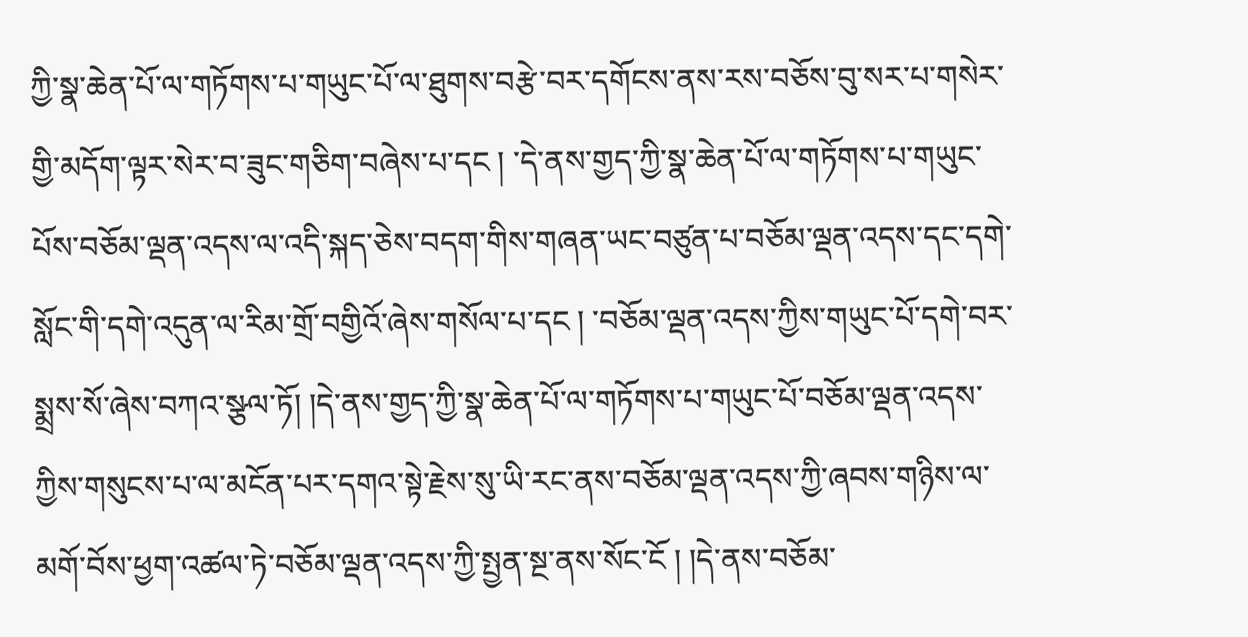ཀྱི་སྣ་ཆེན་པོ་ལ་གཏོགས་པ་གཡུང་པོ་ལ་ཐུགས་བརྩེ་བར་དགོངས་ནས་རས་བཅོས་བུ་སར་པ་གསེར་གྱི་མདོག་ལྟར་སེར་བ་ཟུང་གཅིག་བཞེས་པ་དང ། ་དེ་ནས་གྱད་ཀྱི་སྣ་ཆེན་པོ་ལ་གཏོགས་པ་གཡུང་པོས་བཅོམ་ལྡན་འདས་ལ་འདི་སྐད་ཅེས་བདག་གིས་གཞན་ཡང་བཙུན་པ་བཅོམ་ལྡན་འདས་དང་དགེ་སློང་གི་དགེ་འདུན་ལ་རིམ་གྲོ་བགྱིའོ་ཞེས་གསོལ་པ་དང ། ་བཅོམ་ལྡན་འདས་ཀྱིས་གཡུང་པོ་དགེ་བར་སྨྲས་སོ་ཞེས་བཀའ་སྩལ་ཏོ། །དེ་ནས་གྱད་ཀྱི་སྣ་ཆེན་པོ་ལ་གཏོགས་པ་གཡུང་པོ་བཅོམ་ལྡན་འདས་ཀྱིས་གསུངས་པ་ལ་མངོན་པར་དགའ་སྟེ་རྗེས་སུ་ཡི་རང་ནས་བཅོམ་ལྡན་འདས་ཀྱི་ཞབས་གཉིས་ལ་མགོ་བོས་ཕྱག་འཚལ་ཏེ་བཅོམ་ལྡན་འདས་ཀྱི་སྤྱན་སྔ་ནས་སོང་ངོ ། །དེ་ནས་བཅོམ་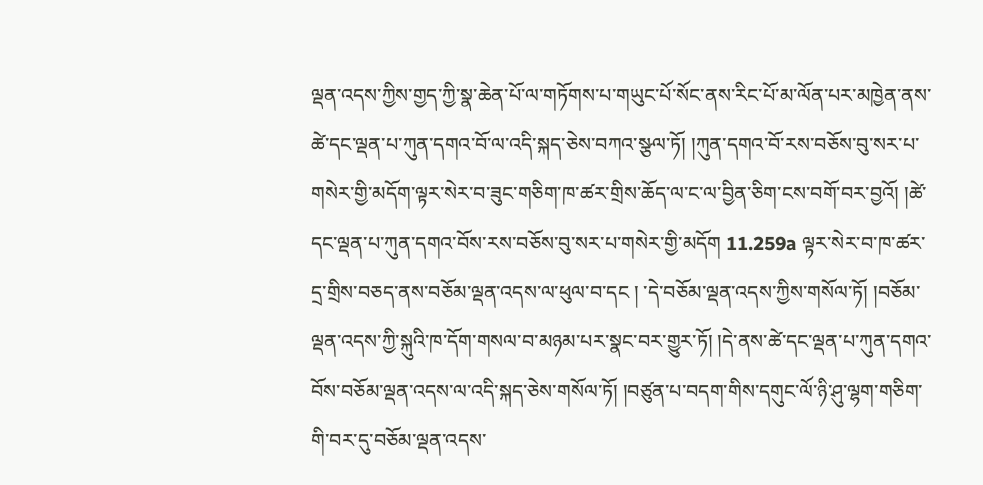ལྡན་འདས་ཀྱིས་གྱད་ཀྱི་སྣ་ཆེན་པོ་ལ་གཏོགས་པ་གཡུང་པོ་སོང་ནས་རིང་པོ་མ་ལོན་པར་མཁྱེན་ནས་ཚེ་དང་ལྡན་པ་ཀུན་དགའ་བོ་ལ་འདི་སྐད་ཅེས་བཀའ་སྩལ་ཏོ། །ཀུན་དགའ་བོ་རས་བཅོས་བུ་སར་པ་གསེར་གྱི་མདོག་ལྟར་སེར་བ་ཟུང་གཅིག་ཁ་ཚར་གྲིས་ཆོད་ལ་ང་ལ་བྱིན་ཅིག་ངས་བགོ་བར་བྱའོ། །ཚེ་དང་ལྡན་པ་ཀུན་དགའ་བོས་རས་བཅོས་བུ་སར་པ་གསེར་གྱི་མདོག 11.259a ལྟར་སེར་བ་ཁ་ཚར་དྲ་གྲིས་བཅད་ནས་བཅོམ་ལྡན་འདས་ལ་ཕུལ་བ་དང ། ་དེ་བཅོམ་ལྡན་འདས་ཀྱིས་གསོལ་ཏོ། །བཅོམ་ལྡན་འདས་ཀྱི་སྐུའི་ཁ་དོག་གསལ་བ་མཉམ་པར་སྣང་བར་གྱུར་ཏོ། །དེ་ནས་ཚེ་དང་ལྡན་པ་ཀུན་དགའ་བོས་བཅོམ་ལྡན་འདས་ལ་འདི་སྐད་ཅེས་གསོལ་ཏོ། །བཙུན་པ་བདག་གིས་དགུང་ལོ་ཉི་ཤུ་ལྷག་གཅིག་གི་བར་དུ་བཅོམ་ལྡན་འདས་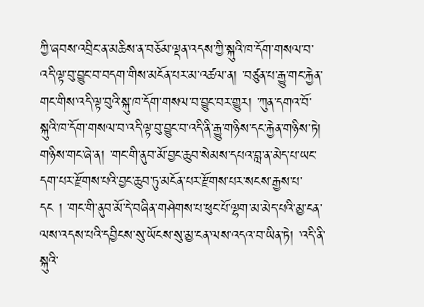ཀྱི་ཞབས་འབྲིང་ན་མཆིས་ན་བཅོམ་ལྡན་འདས་ཀྱི་སྐུའི་ཁ་དོག་གསལ་བ་འདི་ལྟ་བུ་བྱུང་བ་བདག་གིས་མངོན་པར་མ་འཚལ་ན། ་བཙུན་པ་རྒྱུ་གང་རྐྱེན་གང་གིས་འདི་ལྟ་བུའི་སྐུ་ཁ་དོག་གསལ་བ་བྱུང་བར་གྱུར། ་ཀུན་དགའ་བོ་སྐུའི་ཁ་དོག་གསལ་བ་འདི་ལྟ་བུ་བྱུང་བ་འདི་ནི་རྒྱུ་གཉིས་དང་རྐྱེན་གཉིས་ཏེ། གཉིས་གང་ཞེ་ན། ་གང་གི་ནུབ་མོ་བྱང་ཆུབ་སེམས་དཔའ་བླ་ན་མེད་པ་ཡང་དག་པར་རྫོགས་པའི་བྱང་ཆུབ་ཏུ་མངོན་པར་རྫོགས་པར་སངས་རྒྱས་པ་དང ། ་གང་གི་ནུབ་མོ་དེ་བཞིན་གཤེགས་པ་ཕུང་པོ་ལྷག་མ་མེད་པའི་མྱ་ངན་ལས་འདས་པའི་དབྱིངས་སུ་ཡོངས་སུ་མྱ་ངན་ལས་འདའ་བ་ཡིན་ཏེ། ་འདི་ནི་སྐུའི་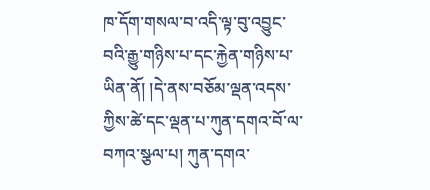ཁ་དོག་གསལ་བ་འདི་ལྟ་བུ་འབྱུང་བའི་རྒྱུ་གཉིས་པ་དང་རྐྱེན་གཉིས་པ་ཡིན་ནོ། །དེ་ནས་བཅོམ་ལྡན་འདས་ཀྱིས་ཚེ་དང་ལྡན་པ་ཀུན་དགའ་བོ་ལ་བཀའ་སྩལ་པ། ཀུན་དགའ་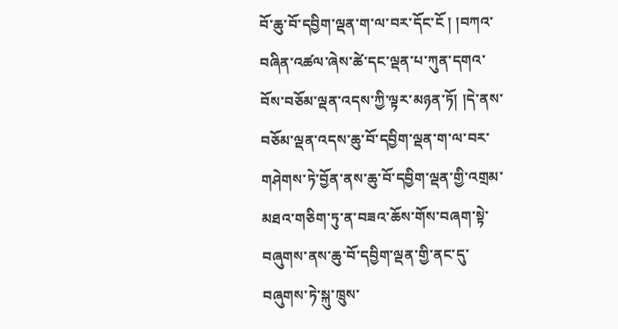བོ་ཆུ་བོ་དབྱིག་ལྡན་ག་ལ་བར་དོང་ངོ ། །བཀའ་བཞིན་འཚལ་ཞེས་ཚེ་དང་ལྡན་པ་ཀུན་དགའ་བོས་བཅོམ་ལྡན་འདས་ཀྱི་ལྟར་མཉན་ཏོ། །དེ་ནས་བཅོམ་ལྡན་འདས་ཆུ་བོ་དབྱིག་ལྡན་ག་ལ་བར་གཤེགས་ཏེ་བྱོན་ནས་ཆུ་བོ་དབྱིག་ལྡན་གྱི་འགྲམ་མཐའ་གཅིག་ཏུ་ན་བཟའ་ཆོས་གོས་བཞག་སྟེ་བཞུགས་ནས་ཆུ་བོ་དབྱིག་ལྡན་གྱི་ནང་དུ་བཞུགས་ཏེ་སྐུ་ཁྲུས་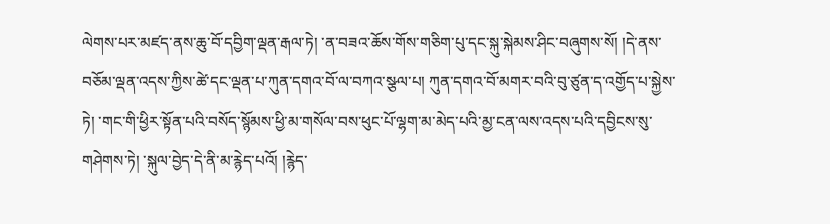ལེགས་པར་མཛད་ནས་ཆུ་བོ་དབྱིག་ལྡན་རྒལ་ཏེ། ་ན་བཟའ་ཆོས་གོས་གཅིག་པུ་དང་སྐུ་སྐེམས་ཤིང་བཞུགས་སོ། །དེ་ནས་བཅོམ་ལྡན་འདས་ཀྱིས་ཚེ་དང་ལྡན་པ་ཀུན་དགའ་བོ་ལ་བཀའ་སྩལ་པ། ཀུན་དགའ་བོ་མགར་བའི་བུ་ཙུན་ད་འགྱོད་པ་སྐྱེས་ཏེ། ་གང་གི་ཕྱིར་སྟོན་པའི་བསོད་སྙོམས་ཕྱི་མ་གསོལ་བས་ཕུང་པོ་ལྷག་མ་མེད་པའི་མྱ་ངན་ལས་འདས་པའི་དབྱིངས་སུ་གཤེགས་ཏེ། ་སྐུལ་བྱེད་དེ་ནི་མ་རྙེད་པའོ། །རྙེད་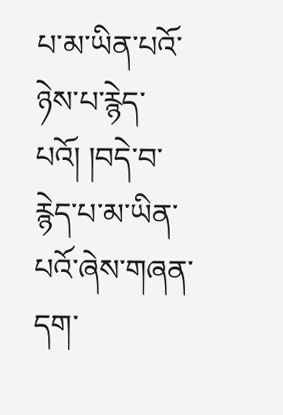པ་མ་ཡིན་པའོ་ཉེས་པ་རྙེད་པའོ། །བདེ་བ་རྙེད་པ་མ་ཡིན་པའོ་ཞེས་གཞན་དག་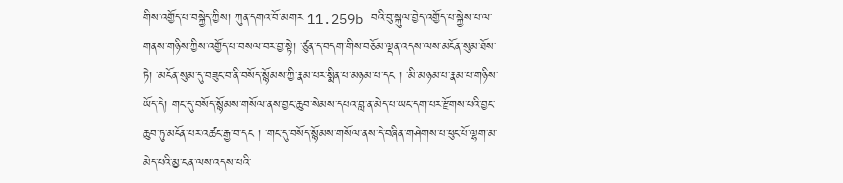གིས་འགྱོད་པ་བསྐྱེད་ཀྱིས། ཀུན་དགའ་བོ་མགར 11.259b བའི་བུ་སྐུལ་བྱེད་འགྱོད་པ་སྐྱེས་པ་ལ་གནས་གཉིས་ཀྱིས་འགྱོད་པ་བསལ་བར་བྱ་སྟེ། ་ཙུན་ད་བདག་གིས་བཅོམ་ལྡན་འདས་ལས་མངོན་སུམ་ཐོས་ཏེ། ་མངོན་སུམ་དུ་བཟུང་བ་ནི་བསོད་སྙོམས་ཀྱི་རྣམ་པར་སྨིན་པ་མཉམ་པ་དང ། ་མི་མཉམ་པ་རྣམ་པ་གཉིས་ཡོད་དེ། གང་དུ་བསོད་སྙོམས་གསོལ་ནས་བྱང་ཆུབ་སེམས་དཔའ་བླ་ན་མེད་པ་ཡང་དག་པར་རྫོགས་པའི་བྱང་ཆུབ་ཏུ་མངོན་པར་འཚང་རྒྱ་བ་དང ། ་གང་དུ་བསོད་སྙོམས་གསོལ་ནས་དེ་བཞིན་གཤེགས་པ་ཕུང་པོ་ལྷག་མ་མེད་པའི་མྱ་ངན་ལས་འདས་པའི་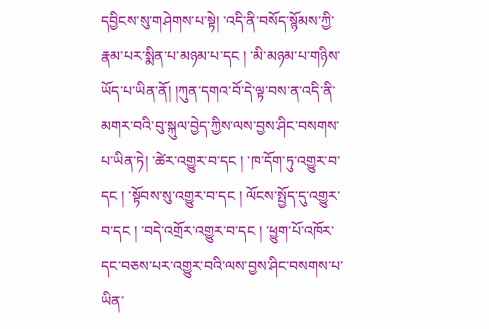དབྱིངས་སུ་གཤེགས་པ་སྟེ། ་འདི་ནི་བསོད་སྙོམས་ཀྱི་རྣམ་པར་སྨིན་པ་མཉམ་པ་དང ། ་མི་མཉམ་པ་གཉིས་ཡོད་པ་ཡིན་ནོ། །ཀུན་དགའ་བོ་དེ་ལྟ་བས་ན་འདི་ནི་མགར་བའི་བུ་སྐུལ་བྱེད་ཀྱིས་ལས་བྱས་ཤིང་བསགས་པ་ཡིན་ཏེ། ་ཚེར་འགྱུར་བ་དང ། ་ཁ་དོག་ཏུ་འགྱུར་བ་དང ། ་སྟོབས་སུ་འགྱུར་བ་དང ། ལོངས་སྤྱོད་དུ་འགྱུར་བ་དང ། ་བདེ་འགྲོར་འགྱུར་བ་དང ། ་ཕྱུག་པོ་འཁོར་དང་བཅས་པར་འགྱུར་བའི་ལས་བྱས་ཤིང་བསགས་པ་ཡིན་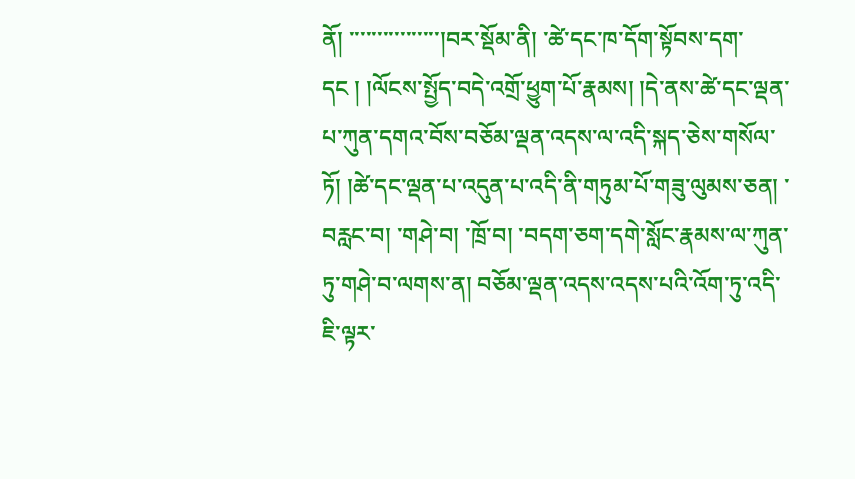ནོ། ་་་་་་་་་་་་་་་་།བར་སྡོམ་ནི། ་ཚེ་དང་ཁ་དོག་སྟོབས་དག་དང ། །ལོངས་སྤྱོད་བདེ་འགྲོ་ཕྱུག་པོ་རྣམས། །དེ་ནས་ཚེ་དང་ལྡན་པ་ཀུན་དགའ་བོས་བཅོམ་ལྡན་འདས་ལ་འདི་སྐད་ཅེས་གསོལ་ཏོ། །ཚེ་དང་ལྡན་པ་འདུན་པ་འདི་ནི་གཏུམ་པོ་གཟུ་ལུམས་ཅན། ་བརླང་བ། ་གཤེ་བ། ་ཁྲོ་བ། ་བདག་ཅག་དགེ་སློང་རྣམས་ལ་ཀུན་ཏུ་གཤེ་བ་ལགས་ན། བཅོམ་ལྡན་འདས་འདས་པའི་འོག་ཏུ་འདི་ཇི་ལྟར་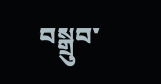བསྒྲུབ་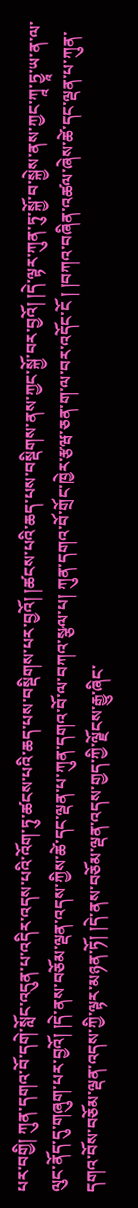པར་བགྱི། ཀུན་དགའ་བོ་དགེ་སློང་འདུན་པ་འདིར་འདས་པའི་འོག་ཏུ་ཚངས་པའི་ཆད་པས་བསྡིགས་པར་བྱའོ། །ཚངས་པའི་ཆད་པས་བསྡིགས་ནས་ཀྱང་སྐྱོ་བར་བྱའོ། །དེ་ལྟར་ཀུན་ཏུ་སྐྱོ་བ་སྐྱེས་ནས་ཀྱང་ཀཱ་ཏྱཱ་ཡ་ན་ལ་ལུང་ནོད་དུ་གཞུག་པར་བྱའོ། །དེ་ནས་བཅོམ་ལྡན་འདས་ཀྱིས་ཚེ་དང་ལྡན་པ་ཀུན་དགའ་བོ་ལ་བཀའ་སྩལ་པ། ཀུན་དགའ་བོ་གྲོང་ཁྱེར་རྩཝ་ཅན་ག་ལ་བར་འདོང་ངོ ། །བཀའ་བཞིན་འཚལ་ཞེས་ཚེ་དང་ལྡན་པ་ཀུན་དགའ་བོས་བཅོམ་ལྡན་འདས་ཀྱི་ལྟར་མཉན་ཏོ། །དེ་ནས་བཅོམ་ལྡན་འདས་གྱད་ཀྱི་ལྗོངས་རྒྱུ་ཞིང་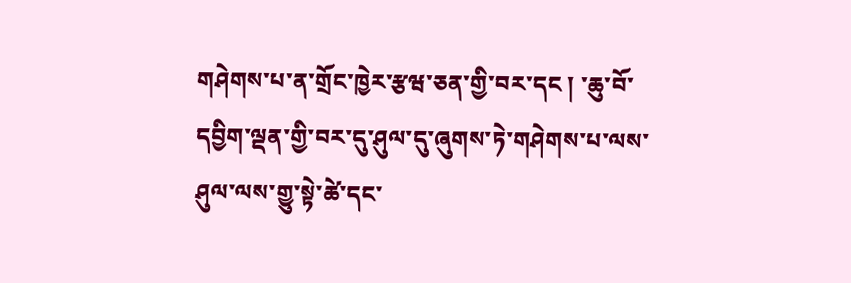གཤེགས་པ་ན་གྲོང་ཁྱེར་རྩཝ་ཅན་གྱི་བར་དང ། ་ཆུ་བོ་དབྱིག་ལྡན་གྱི་བར་དུ་ཤུལ་དུ་ཞུགས་ཏེ་གཤེགས་པ་ལས་ཤུལ་ལས་གྱུ་སྟེ་ཚེ་དང་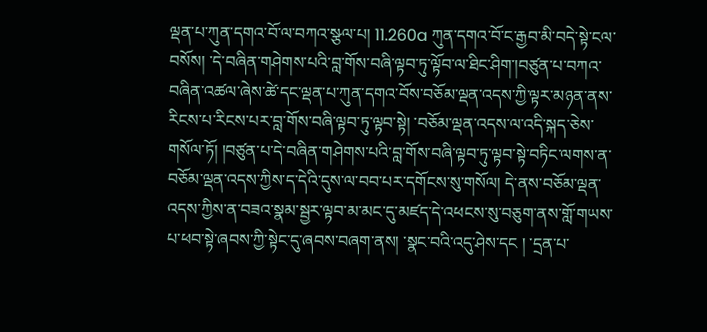ལྡན་པ་ཀུན་དགའ་བོ་ལ་བཀའ་སྩལ་པ། 11.260a ཀུན་དགའ་བོ་ང་རྒྱབ་མི་བདེ་སྟེ་ངལ་བསོས། ་དེ་བཞིན་གཤེགས་པའི་བླ་གོས་བཞི་ལྟབ་ཏུ་ལྟོབ་ལ་ཐིང་ཤིག་།བཙུན་པ་བཀའ་བཞིན་འཚལ་ཞེས་ཚེ་དང་ལྡན་པ་ཀུན་དགའ་བོས་བཅོམ་ལྡན་འདས་ཀྱི་ལྟར་མཉན་ནས་རིངས་པ་རིངས་པར་བླ་གོས་བཞི་ལྟབ་ཏུ་ལྟབ་སྟེ། ་བཅོམ་ལྡན་འདས་ལ་འདི་སྐད་ཅེས་གསོལ་ཏོ། །བཙུན་པ་དེ་བཞིན་གཤེགས་པའི་བླ་གོས་བཞི་ལྟབ་ཏུ་ལྟབ་སྟེ་བཏིང་ལགས་ན་བཅོམ་ལྡན་འདས་ཀྱིས་ད་དེའི་དུས་ལ་བབ་པར་དགོངས་སུ་གསོལ། དེ་ནས་བཅོམ་ལྡན་འདས་ཀྱིས་ན་བཟའ་སྣམ་སྦྱར་ལྟབ་མ་མང་དུ་མཛད་དེ་འཕངས་སུ་བཅུག་ནས་གློ་གཡས་པ་ཕབ་སྟེ་ཞབས་ཀྱི་སྟེང་དུ་ཞབས་བཞག་ནས། ་སྣང་བའི་འདུ་ཤེས་དང ། ་དྲན་པ་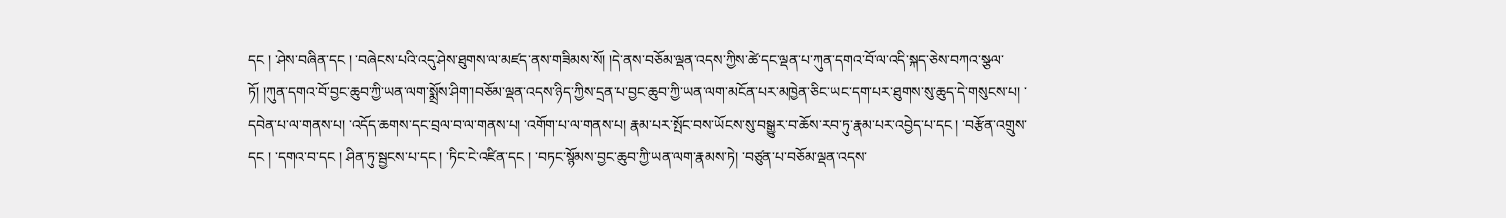དང ། ་ཤེས་བཞིན་དང ། ་བཞེངས་པའི་འདུ་ཤེས་ཐུགས་ལ་མཛད་ནས་གཟིམས་སོ། །དེ་ནས་བཅོམ་ལྡན་འདས་ཀྱིས་ཚེ་དང་ལྡན་པ་ཀུན་དགའ་བོ་ལ་འདི་སྐད་ཅེས་བཀའ་སྩལ་ཏོ། །ཀུན་དགའ་བོ་བྱང་ཆུབ་ཀྱི་ཡན་ལག་སྨྲོས་ཤིག་།བཅོམ་ལྡན་འདས་ཉིད་ཀྱིས་དྲན་པ་བྱང་ཆུབ་ཀྱི་ཡན་ལག་མངོན་པར་མཁྱེན་ཅིང་ཡང་དག་པར་ཐུགས་སུ་ཆུད་དེ་གསུངས་པ། ་དབེན་པ་ལ་གནས་པ། ་འདོད་ཆགས་དང་བྲལ་བ་ལ་གནས་པ། ་འགོག་པ་ལ་གནས་པ། རྣམ་པར་སྤོང་བས་ཡོངས་སུ་བསྒྱུར་བ་ཆོས་རབ་ཏུ་རྣམ་པར་འབྱེད་པ་དང ། ་བརྩོན་འགྲུས་དང ། ་དགའ་བ་དང ། ཤིན་ཏུ་སྦྱངས་པ་དང ། ་ཏིང་ངེ་འཛིན་དང ། ་བཏང་སྙོམས་བྱང་ཆུབ་ཀྱི་ཡན་ལག་རྣམས་ཏེ། ་བཙུན་པ་བཅོམ་ལྡན་འདས་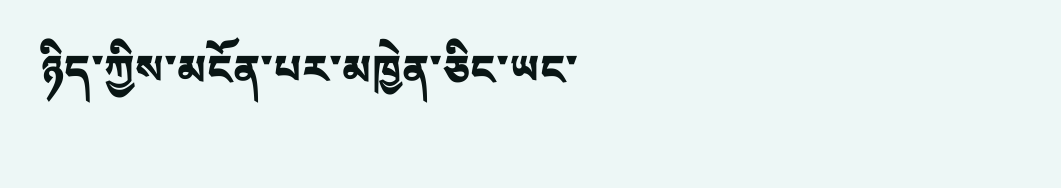ཉིད་ཀྱིས་མངོན་པར་མཁྱེན་ཅིང་ཡང་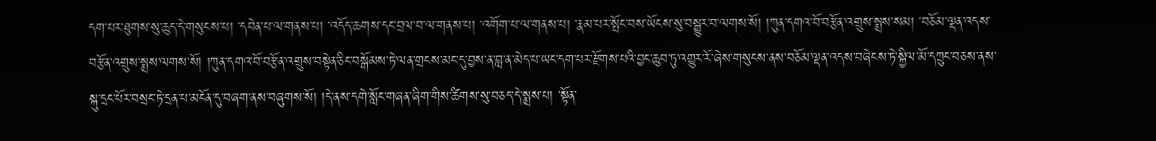དག་པར་ཐུགས་སུ་ཆུད་དེ་གསུངས་པ། ་དབེན་པ་ལ་གནས་པ། ་འདོད་ཆགས་དང་བྲལ་བ་ལ་གནས་པ། ་འགོག་པ་ལ་གནས་པ། ་རྣམ་པར་སྤོང་བས་ཡོངས་སུ་བསྒྱུར་བ་ལགས་སོ། །ཀུན་དགའ་བོ་བརྩོན་འགྲུས་སྨྲས་སམ། ་བཅོམ་ལྡན་འདས་བརྩོན་འགྲུས་སྨྲས་ལགས་སོ། །ཀུན་དགའ་བོ་བརྩོན་འགྲུས་བསྟེན་ཅིང་བསྒོམས་ཏེ་ལན་གྲངས་མང་དུ་བྱས་ན་བླ་ན་མེད་པ་ཡང་དག་པར་རྫོགས་པའི་བྱང་ཆུབ་ཏུ་འགྱུར་རོ་ཞེས་གསུངས་ནས་བཅོམ་ལྡན་འདས་བཞེངས་ཏེ་སྐྱིལ་མོ་དཀྲུང་བཅས་ནས་སྐུ་དྲང་པོར་བསྲང་ཏེ་དྲན་པ་མངོན་དུ་བཞག་ནས་བཞུགས་སོ། །དེ་ནས་དགེ་སློང་གཞན་ཞིག་གིས་ཚིགས་སུ་བཅད་དེ་སྨྲས་པ། ་སྟོན་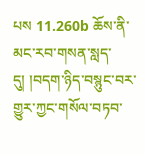པས 11.260b ཆོས་ནི་མང་རབ་གསན་སླད་དུ། །བདག་ཉིད་བསྙུང་བར་གྱུར་ཀྱང་གསོལ་བཏབ་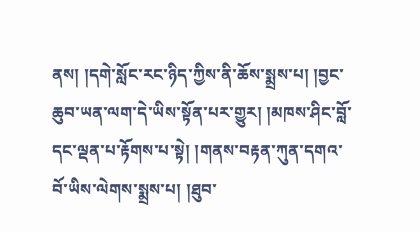ནས། །དགེ་སློང་རང་ཉིད་ཀྱིས་ནི་ཆོས་སྨྲས་པ། །བྱང་ཆུབ་ཡན་ལག་དེ་ཡིས་སྟོན་པར་གྱུར། །མཁས་ཤིང་བློ་དང་ལྡན་པ་རྟོགས་པ་སྟེ། །གནས་བརྟན་ཀུན་དགའ་བོ་ཡིས་ལེགས་སྨྲས་པ། །ཐུབ་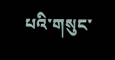པའི་གསུང་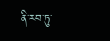ནི་རབ་ཏུ་